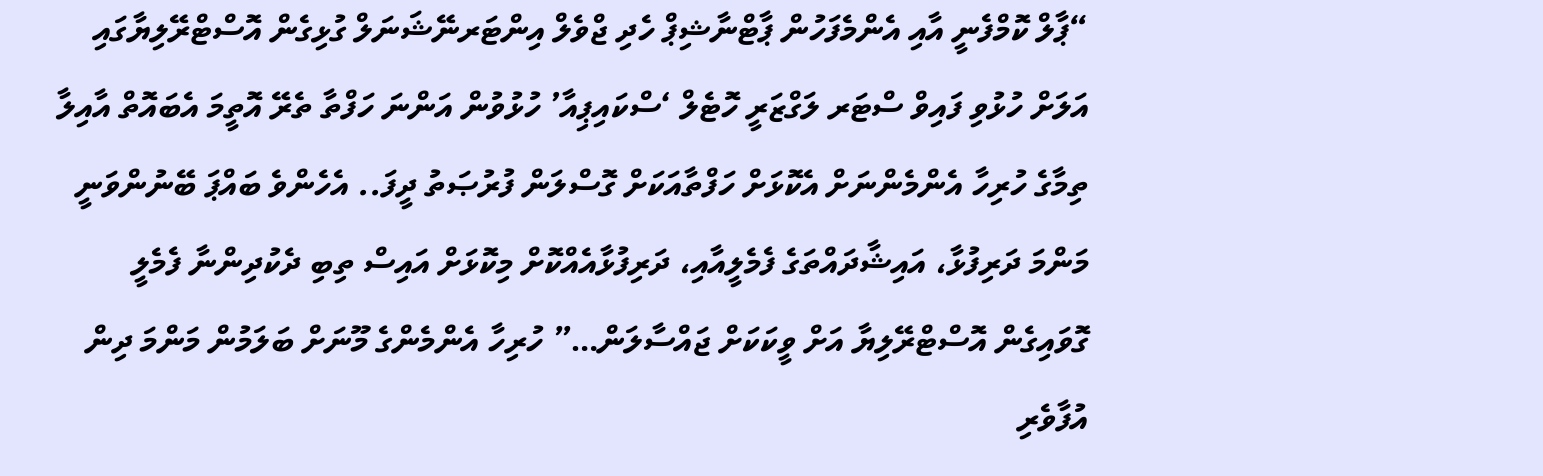“ޕާލް ކޮމްފެނީ އާއި އެންމެފަހުން ޕާޓްނާޝިޕް ހެދި ޖްވެލް އިންޓަރނޭޝަނަލް ގުޅިގެން އޮސްޓްރޭލިޔާގައި އަލަށް ހުޅުވި ފައިވް ސްޓަރ ލަގްޒަރީ ހޮޓެލް ‘ސްކައިޕިއާ’ ހުޅުވުން އަންނަ ހަފްތާ ތެރޭ އޮތީމަ އެބައޮތް އާއިލާ ތިމާގެ ހުރިހާ އެންމެންނަށް އެކޮޅަށް ހަފްތާއަކަށް ގޮސްލަން ފުރުޞަތު ދީފަ.. އެހެންވެ ބައްޕަ ބޭނުންވަނީ މަންމަ ދަރިފުޅާ، އައިޝާދައްތަގެ ފެމެލީއާއި، ދަރިފުޅާއެއްކޮށް މިކޮޅަށް އައިސް ތިބި ދެކުދިންނާ ފެމެލީ ގޮވައިގެން އޮސްޓްރޭލިޔާ އަށް ވީކަކަށް ޖައްސާލަން…” ހުރިހާ އެންމެންގެ މޫނަށް ބަލަމުން މަންމަ ދިން އުފާވެރި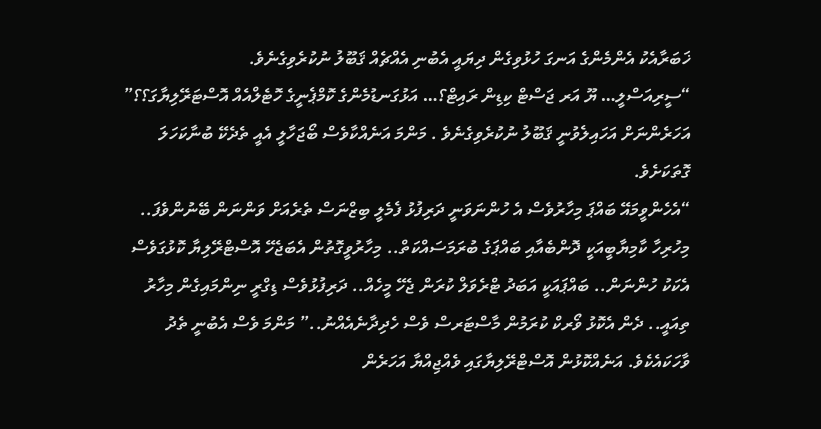ޚަބަރާއެކު އެންމެންގެ އަނގަ ހުޅުވިގެން ދިޔައީ އެބުނި އެއްޗެއް ޤަބޫލު ނުކުރެވިގެނެވެ.
“ސީރިއަސްލީ… ޔޫ އަރ ޖަސްޓް ކިޑިން ރައިޓް؟… އަޅުގަނޑުމެންގެ ކޮމްޕެނީގެ ހޮޓެލްއެއް އޮސްޓަރޭލިޔާގަ؟؟” އަހަރެންނަށް އަހައިލެވުނީ ޤަބޫލު ނުކުރެވިގެނެވެ . މަންމަ އަނެއްކާވެސް ބޯޖަހާލީ އެއީ ތެދެކޭ ބުނާކަހަލަ ގޮތަކަށެވެ.
“އެހެންވީމައޭ ބައްޕަ މިހާރުވެސް އެ ހުންނަވަނީ ދަރިފުޅު ފެމެލީ ބިޒްނަސް ތެރެއަށް ވަންނަން ބޭނުންވެފަ.. މިހުރިހާ ކާމިޔާބީއަކީ ދޮންބެއާއި ބައްޕަގެ ބުރަމަސައްކަތް.. މިހާރުވީގޮތުން އެބަޖެހޭ އޮސްޓްރޭލިޔާ ކޮޅުގަވެސް އެކަކު ހުންނަން.. ބައްޕައަކީ އަބަދު ޓްރެވަލް ކުރަން ޖެހޭ މީހެއް.. ދަރިފުޅުވެސް ޑިގްރީ ނިންމައިގެން މިހާރު ތިއައީ.. ދެން އެކޮޅު ވޯރކް ކުރަމުން މާސްޓަރސް ވެސް ހެދިދާނެއެއްނު..” މަންމަ ވެސް އެބުނީ ތެދު ވާހަކައެކެވެ. އަނެއްކޮޅުން އޮސްޓްރޭލިޔާގައި ވެއްޖިއްޔާ އަހަރެން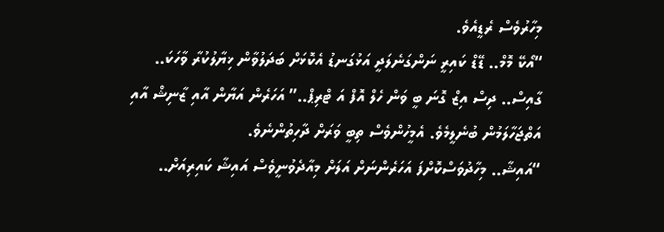މިހާރުވެސް ރެޑީއެވެ.
“އޯކޭ މޮމް.. ޑޭޑް ކައިރީ ނަންގަނެލަދީ އަޅުގަނޑު އެކޮޅަށް ބަދަލުވާން ޚިޔާލުކުރާ ވާހަކަ.. ގާއިސް.. ދިސް އިޒް ގޮނަ ބީ ވަން ހެލް އޮފް އަ ޓްރިޕް..” އަހަރެން އަޔާން އާއި ޒާނިޝް އާއި އަތްޖަހާލަމުން ބުނެލީމެވެ. އެމީހުންވެސް ތިބީ ވަރަށް ދާހިތުންނެވެ.
“އައިޝާ.. މިހާދުވަސްކޮށްފަ އަހަރެންނަށް އަލަށް މިއާދެވުނީވެސް އައިޝާ ކައިރިއަށް..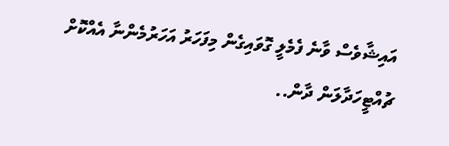އައިޝާވެސް ވާނެ ފެމެލީ ގޮވައިގެން މިފަހަރު އަހަރުމެންނާ އެއްކޮށް ޗުއްޓީހަދާލަން ދާން..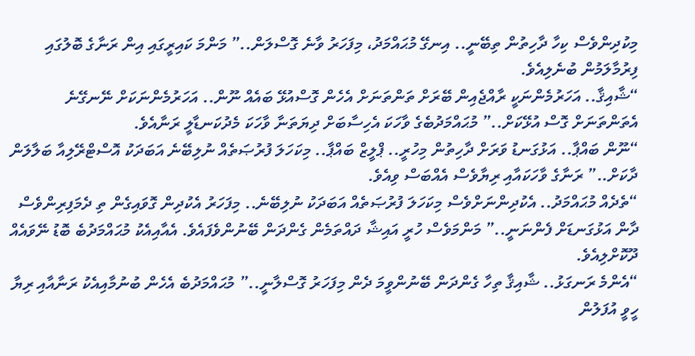މިކުދިންވެސް ކިހާ ދާހިތުން ތިބޭނީ.. އިނގޭ މުޙައްމަދު، މިފަހަރު ވާނެ ގޮސްލަން..” މަންމަ ކައިރީގައި އިން ރަނާގެ ބޮލުގައި ފިރުމާލަމުން ބުނެލިއެވެ.
“ޝާއިޤާ.. އަހަރުމެންނަކީ ރާއްޖެއިން ބޭރަށް ތަންތަނަށް އެހެން ގޮސްއުޅޭ ބައެއް ނޫން.. އަހަރުމެންނަކަށް ނޭނގޭނެ އެތަންތަނަށް ގޮސް އުޅޭކަށް..” މުޙައްމަދުބެގެ ވާހަކަ އެހިސާބަށް ދިޔަތަނާ ވާހަކަ މެދުކަނޑާލީ ރަނާއެވެ.
“ނޫން ބައްޕާ.. އަޅުގަނޑު ވަރަށް ދާހިތުން މިހުރީ.. ޕްލީޒް ބައްޕާ.. މިކަހަލަ ފުރުޞަތެއް ނުލިބޭނެ އަބަދަކު އޮސްޓްރޭލިއާ ބަލާލަން ދާކަށް..” ރަނާގެ ވާހަކައާއި ރިޔާވެސް އެއްބަސް ވިއެވެ.
“ތެދެއް މުޙައްމަދު.. އެކުދިންނަށްވެސް މިކަހަލަ ފުރުޞަތެއް އަބަދަކު ނުލިބޭނެ.. މިފަހަރު އެކުދިން ގޮވައިގެން ތި ދެމަފިރިންވެސް ދާން އަޅުގަނޑަށް ފެންނަނީ..” މަންމަވެސް ހުރީ އައިޝާ ދައްތަމެން ގެންދަން ބޭނުންވެފައެވެ. އެއާއިއެކު މުޙައްމަދުބެ ބޮޑު ނޭވައެއް ދޫކޮށްލިއެވެ.
“އެންމެ ރަނގަޅު.. ޝާއިޤާ ތިހާ ގެންދަން ބޭނުންވީމަ ދެން މިފަހަރު ގޮސްލާނީ..” މުޙައްމަދުބެ އެހެން ބުނުމާއިއެކު ރަނާއާއި ރިޔާ ހީވީ އުފަލުން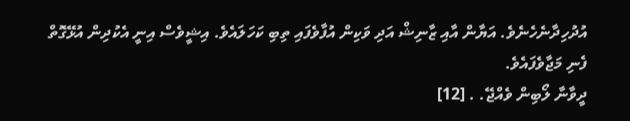އުދުހިދާނެހެނެވެ. އަޔާން އާއި ޒާނިޝް އަދި ވަކިން އުފާވެފައި ތިބި ކަހަލައެވެ. އިޝީވެސް އިނީ އެކުދިން އުޅޭގޮތް ފެނި މަޖާވެފައެވެ.
ދީވާނާ ލޯބިން ވެއްޖޭ. . [12]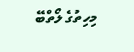މިހިތުގެ ލޯތްބޭ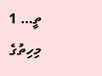ތީ… 1
މިހިތުގެ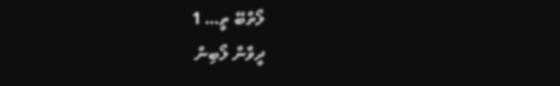ލޯތްބޭ ތީ… 1
ދީވާނާ ލޯބިން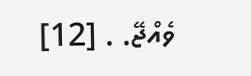ވެއްޖޭ. . [12]